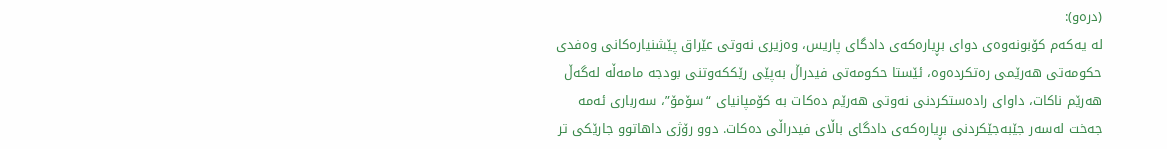(درەو):
لە یەكەم كۆبونەوەی دوای بڕیارەكەی دادگای پاریس، وەزیری نەوتی عێراق پێشنیارەكانی وەفدی حكومەتی هەرێمی رەتكردەوە، ئێستا حكومەتی فیدراڵ بەپێی رێككەوتنی بودجە مامەڵە لەگەڵ هەرێم ناكات، داوای رادەستكردنی نەوتی هەرێم دەكات بە كۆمپانیای “سۆمۆ”، سەرباری ئەمە جەخت لەسەر جێبەجێكردنی بڕیارەكەی دادگای باڵای فیدراڵی دەكات. دوو رۆژی داهاتوو جارێكی تر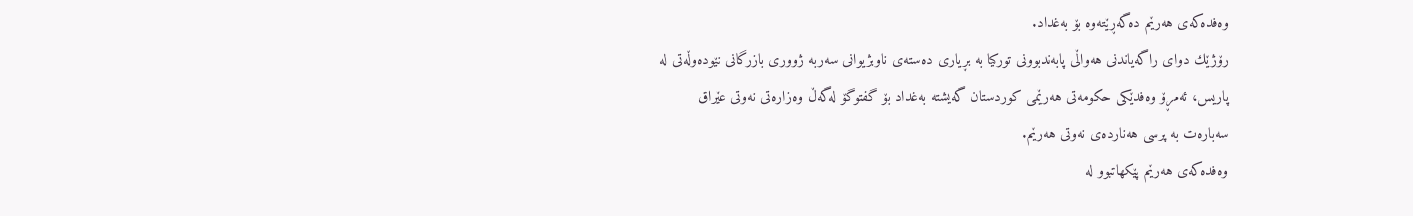وەفدەكەی هەرێم دەگەڕێتەوە بۆ بەغداد.
رۆژێك دوای راگەیاندنی هەواڵی پابەندبوونی توركیا بە بڕیاری دەستەی ناوبژیوانی سەربە ژووری بازرگانی نێودەوڵەتی لە پاریس، ئەمڕۆ وەفدێكی حكومەتی هەرێمی كوردستان گەیشتە بەغداد بۆ گفتوگۆ لەگەڵ وەزارەتی نەوتی عێراق سەبارەت بە پرسی هەناردەی نەوتی هەرێم.
وەفدەكەی هەرێم پێكهاتبوو لە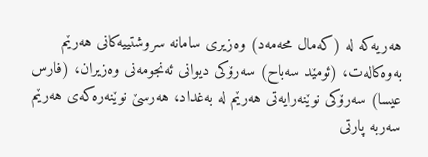هەریەكە لە (كەمال محەمەد) وەزیری سامانە سروشتییەكانی هەرێم بەوەكالەت، (ئومێد سەباح) سەرۆكی دیوانی ئەنجومەنی وەزیران، (فارس عیسا) سەرۆكی نوێنەرایەتی هەرێم لە بەغداد، هەرسێ نوێنەرەكەی هەرێم سەربە پارتی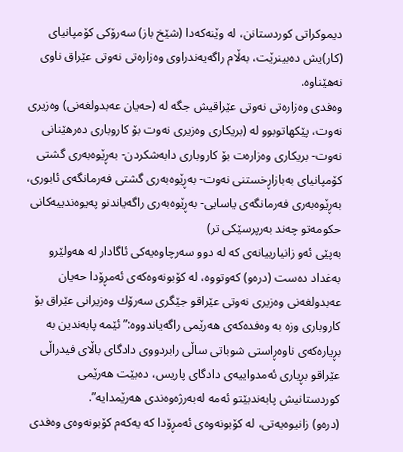دیموكراتی كوردستانن، لە وێنەكەدا (شێخ باز) سەرۆكی كۆمپانیای (كار)یش دەبینرێت، بەڵام راگەیەندراوی وەزارەتی نەوتی عێراق ناوی نەهێناوە.
وەفدی وەزارەتی نەوتی عێراقیش جگە لە (حەیان عەبدولغەنی) وەزیری نەوت، پێكهاتوبوو لە (بریكاری وەزیری نەوت بۆ كاروباری دەرهێنانی نەوت- بریكاری وەزارەت بۆ كاروباری دابەشكردن- بەڕێوەبەری گشتی كۆمپانیای بەبازاڕخستنی نەوت- بەڕێوەبەری گشتی فەرمانگەی ئابوری، بەڕێوەبەری فەرمانگەی یاسایی- بەڕێوەبەری راگەیاندنو پەیوەندییەكانی حكومەتو چەند بەرپرسێكی تر)
بەپێی ئەو زانیارییانەی كە لە دوو سەرچاوەیەكی ئاگادار لە هەولێرو بەغداد دەست (درەو) كەوتووە، لە كۆبونەوەكەی ئەمڕۆدا حەیان عەبدولغەنی وەزیری نەوتی عێراقو جێگری سەرۆك وەزیرانی عێراق بۆ كاروباری وزە بە وەفدەكەی هەرێمی راگەیاندووە:” ئێمە پابەندین بە بڕیارەكەی ناوەڕاستی شوباتی ساڵی رابردووی دادگای باڵای فیدراڵی عێراقو بڕیاری ئەمدواییەی دادگای پاریس، دەبێت هەرێمی كوردستانیش پابەندبێتو ئەمە لەبەرژەوەندی هەرێمدایە”.
(درەو) زانیوەیەتی، لە كۆبونەوەی ئەمڕۆدا كە یەكەم كۆبونەوەی وەفدی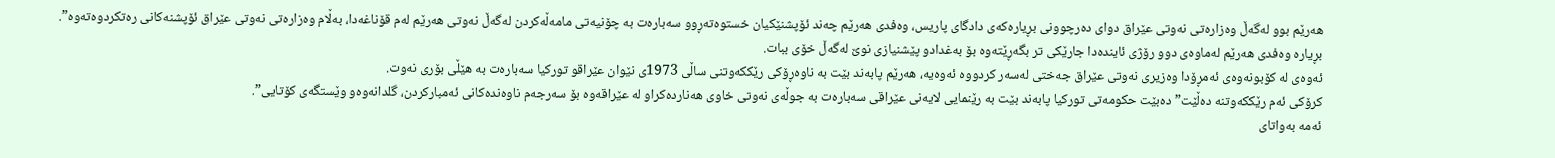هەرێم بوو لەگەڵ وەزارەتی نەوتی عێراق دوای دەرچوونی بڕیارەكەی دادگای پاریس، وەفدی هەرێم چەند ئۆپشنێكیان خستوەتەڕوو سەبارەت بە چۆنیەتی مامەڵەكردن لەگەڵ نەوتی هەرێم لەم قۆناغەدا، بەڵام وەزارەتی نەوتی عێراق ئۆپشنەكانی رەتكردوەتەوە”.
بڕیارە وەفدی هەرێم لەماوەی دوو رۆژی ئایندەدا جارێكی تر بگەڕێتەوە بۆ بەغدادو پێشنیازی نوێ لەگەڵ خۆی ببات.
ئەوەی لە كۆبونەوەی ئەمڕۆدا وەزیری نەوتی عێراق جەختی لەسەر كردووە ئەوەیە، هەرێم پابەند بێت بە ناوەڕۆكی رێككەوتنی ساڵی 1973ی نێوان عێراقو توركیا سەبارەت بە هێڵی بۆری نەوت.
كرۆكی ئەم رێككەوتنە دەڵێت” دەبێت حكومەتی توركیا پابەند بێت بە رێنمایی لایەنی عێراقی سەبارەت بە جوڵەی نەوتی خاوی هەناردەكراو لە عێراقەوە بۆ سەرجەم ناوەندەكانی ئەمباركردن، گلدانەوەو وێستگەی كۆتایی”.
ئەمە بەواتای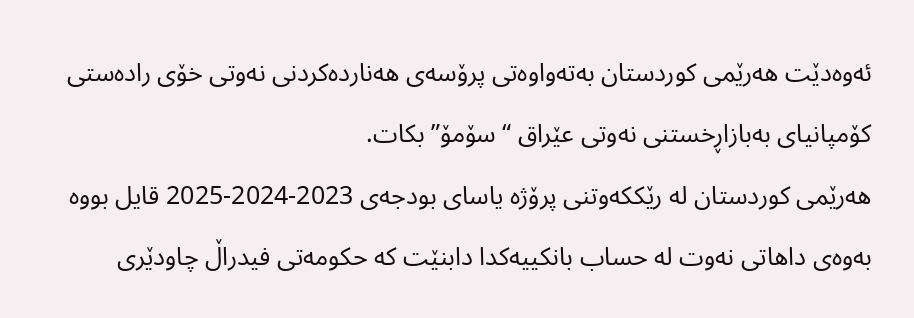ئەوەدێت هەرێمی كوردستان بەتەواوەتی پرۆسەی هەناردەكردنی نەوتی خۆی رادەستی كۆمپانیای بەبازاڕخستنی نەوتی عێراق “سۆمۆ” بكات.
هەرێمی كوردستان لە رێككەوتنی پرۆژە یاسای بودجەی 2023-2024-2025 قایل بووە بەوەی داهاتی نەوت لە حساب بانكییەكدا دابنێت كە حكومەتی فیدراڵ چاودێری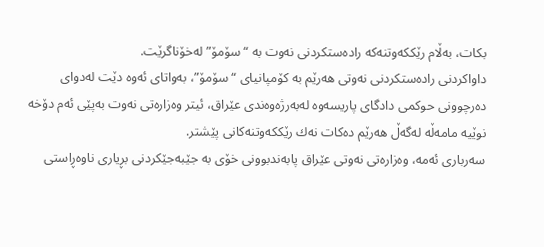بكات، بەڵام رێككەوتنەكە رادەستكردنی نەوت بە “سۆمۆ” لەخۆناگرێت.
داواكردنی رادەستكردنی نەوتی هەرێم بە كۆمپانیای “سۆمۆ”، بەواتای ئەوە دێت لەدوای دەرچوونی حوكمی دادگای پاریسەوە لەبەرژەوەندی عێراق، ئیتر وەزارەتی نەوت بەپێی ئەم دۆخە نوێیە مامەڵە لەگەڵ هەرێم دەكات نەك رێككەوتنەكانی پێشتر.
سەرباری ئەمە، وەزارەتی نەوتی عێراق پابەندبوونی خۆی بە جێبەجێكردنی بڕیاری ناوەڕاستی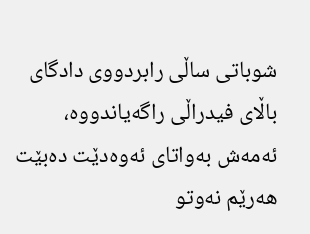شوباتی ساڵی رابردووی دادگای باڵای فیدراڵی راگەیاندووە، ئەمەش بەواتای ئەوەدێت دەبێت هەرێم نەوتو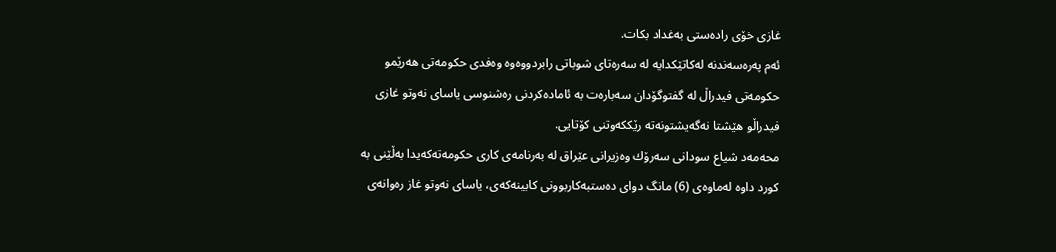غازی خۆی رادەستی بەغداد بكات.
ئەم پەرەسەندنە لەكاتێكدایە لە سەرەتای شوباتی رابردووەوە وەفدی حكومەتی هەرێمو حكومەتی فیدراڵ لە گفتوگۆدان سەبارەت بە ئامادەكردنی رەشنوسی یاسای نەوتو غازی فیدراڵو هێشتا نەگەیشتونەتە رێككەوتنی كۆتایی.
محەمەد شیاع سودانی سەرۆك وەزیرانی عێراق لە بەرنامەی كاری حكومەتەكەیدا بەڵێنی بە كورد داوە لەماوەی (6) مانگ دوای دەستبەكاربوونی كابینەكەی، یاسای نەوتو غاز رەوانەی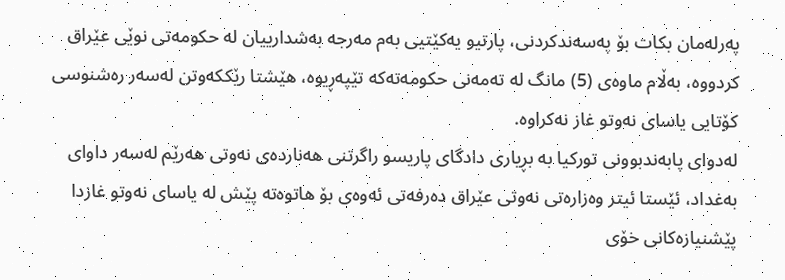پەرلەمان بكات بۆ پەسەندكردنی، پارتیو یەكێتیی بەم مەرجە بەشدارییان لە حكومەتی نوێی عێراق كردووە، بەڵام ماوەی (5) مانگ لە تەمەنی حكومەتەكە تێپەڕیوە، هێشتا رێككەوتن لەسەر رەشنوسی كۆتایی یاسای نەوتو غاز نەكراوە.
لەدوای پابەندبوونی توركیا بە بڕیاری دادگای پاریسو راگرتنی هەناردەی نەوتی هەرێم لەسەر داوای بەغداد، ئێستا ئیتر وەزارەتی نەوتی عێراق دەرفەتی ئەوەی بۆ هاتوەتە پێش لە یاسای نەوتو غازدا پێشنیازەكانی خۆی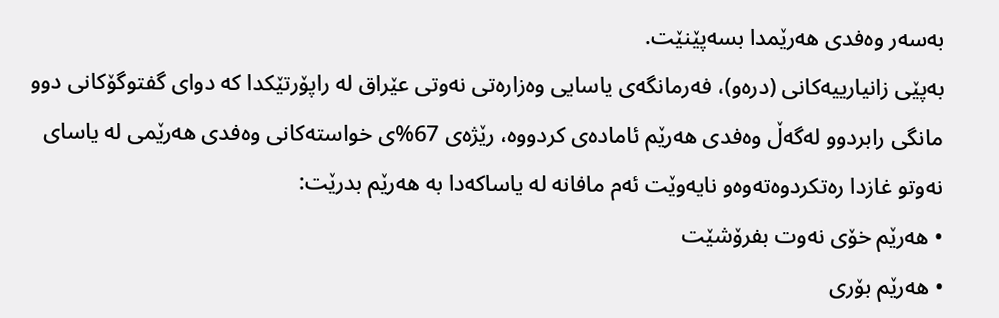بەسەر وەفدی هەرێمدا بسەپێنێت.
بەپێی زانیارییەكانی (درەو)، فەرمانگەی یاسایی وەزارەتی نەوتی عێراق لە راپۆرتێكدا كە دوای گفتوگۆكانی دوو مانگی رابردوو لەگەڵ وەفدی هەرێم ئامادەی كردووە، رێژەی 67%ی خواستەكانی وەفدی هەرێمی لە یاسای نەوتو غازدا رەتكردوەتەوەو نایەوێت ئەم مافانە لە یاساكەدا بە هەرێم بدرێت:
• هەرێم خۆی نەوت بفرۆشێت
• هەرێم بۆری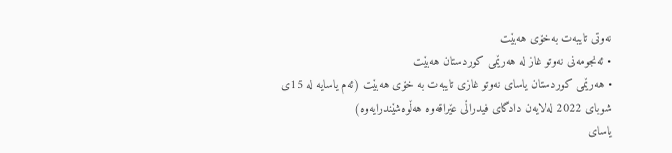نەوتی تایبەت بەخۆی هەبێت
• ئەنجومەنی نەوتو غاز لە هەرێمی كوردستان هەبێت
• هەرێمی كوردستان یاسای نەوتو غازی تایبەت بە خۆی هەبێت (ئەم یاسایە لە 15ی شوبای 2022 لەلایەن دادگای فیدراڵی عێراقەوە هەڵوەشێندرایەوە)
یاسای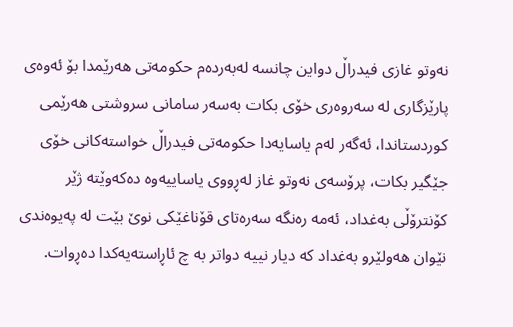نەوتو غازی فیدراڵ دواین چانسە لەبەردەم حكومەتی هەرێمدا بۆ ئەوەی پارێزگاری لە سەروەری خۆی بكات بەسەر سامانی سروشتی هەرێمی كوردستاندا، ئەگەر لەم یاسایەدا حكومەتی فیدراڵ خواستەكانی خۆی جێگیر بكات، پرۆسەی نەوتو غاز لەڕووی یاساییەوە دەكەوێتە ژێر كۆنترۆڵی بەغداد، ئەمە رەنگە سەرەتای قۆناغێكی نوێ بێت لە پەیوەندی نێوان هەولێرو بەغداد كە دیار نییە دواتر بە چ ئاڕاستەیەكدا دەڕوات.